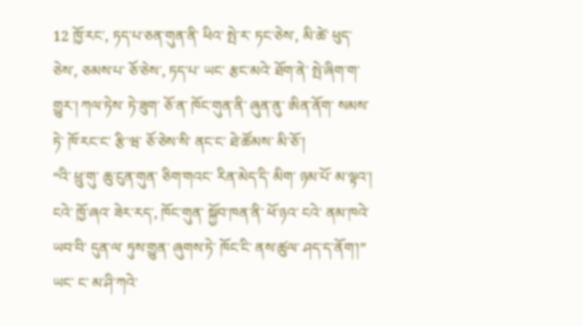12 ཁྱོ་རང་, ཏད་པ་ཅན་གུན་ནི་ ཕིའ་ སྤེ་ར་ ཏང་ཅེས་, མི་ཚེ་ ཕུད་ཅེས་, ཅམས་པ་ ཅོ་ཅེས་, ཏད་པ་ ཡང་ རྩང་མའེ་ ཐོག་ནེ་ སྤེ་ཞིག་ག་ གྱུར་། ཀལ་ཏེས་ ཏེ་ཟུག་ ཅོ་ན་ ཁོང་གུན་ནི་ ཞུན་ནུ་ ཨིན་ནོག་ སམས་ཏེ་ ཁོ་རང་ང་ རྩི་ཝ་ ཅོ་ཅེས་སི་ ནང་ང་ ཐེ་ཚོམས་ མི་ཅོ་།
“འི་ ཕྲུ་གུ་ ཆུ་ངུན་གུན་ ཅིག་གའང་ རིན་མེད་དི་ མིག་ ཉམ་པོ་ མ་ལྟའ་། ངའེ་ ཁྱོ་ཞའ་ ཟེར་རད་, ཁོང་གུན་ སྐྱོབ་ཁན་ནི་ ཕོ་ཉའ་ ངའེ་ ནམ་ཁའེ་ ཡབ་བི་ དུན་ལ་ ཏུས་གྱུན་ ཞུགས་ཏེ་ ཁོང་ངི་ ནས་ཚུལ་ ཤད་ད་ནོག་།”
ཡང་ ང་ མ་ཤི་ཀའེ་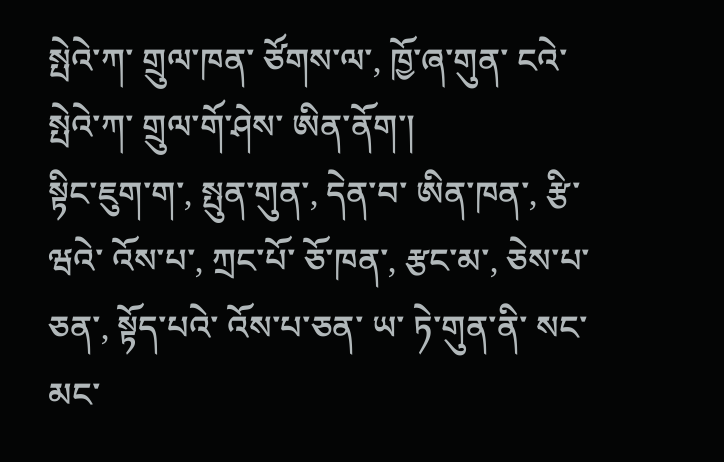སྤེའེ་ཀ་ གྲུལ་ཁན་ ཙོགས་ལ་, ཁྱོ་ཞ་གུན་ ངའེ་ སྤེའེ་ཀ་ གྲུལ་གོ་ཤེས་ ཨིན་ནོག་།
སྟིང་ཇུག་ག་, སྤུན་གུན་, དེན་བ་ ཨིན་ཁན་, རྩི་ཝའེ་ འོས་པ་, ཀྲང་པོ་ ཅོ་ཁན་, རྩང་མ་, ཅེས་པ་ཅན་, སྟོད་པའེ་ འོས་པ་ཅན་ ཡ་ ཏེ་གུན་ནི་ སང་ མང་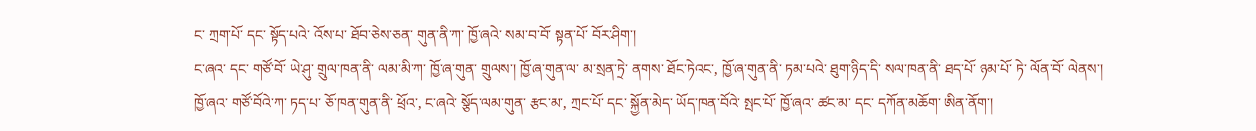ང་ ཀྲག་པོ་ དང་ སྟོད་པའེ་ འོས་པ་ ཐོབ་ཅེས་ཅན་ གུན་ནི་ཀ་ ཁྱོ་ཞའེ་ སམ་བ་བོ་ སྟན་པོ་ བོར་ཤིག་།
ང་ཞའ་ དང་ གཙོ་བོ་ ཡེ་ཤུ་ གྲུལ་ཁན་ནི་ ལམ་མི་ཀ་ ཁྱོ་ཞ་གུན་ གྲུལས་། ཁྱོ་ཞ་གུན་ལ་ མ་སྲན་ཏྲེ་ ནགས་ ཐོང་ཏེའང་, ཁྱོ་ཞ་གུན་ནི་ ཏམ་པའེ་ ཐུག་ཉིད་དི་ སལ་ཁན་ནི་ ཐད་པོ་ ཉམ་པོ་ ཏེ་ ལོན་བོ་ ལེནས་།
ཁྱོ་ཞའ་ གཙོ་བོའེ་ཀ་ ཏད་པ་ ཅོ་ཁན་གུན་ནི་ ཕྲོའ་, ང་ཞའེ་ སྕོད་ལམ་གུན་ རྩང་མ་, ཀྲང་པོ་ དང་ སྐྱོན་མེད་ ཡོད་ཁན་བོའེ་ སྤང་པོ་ ཁྱོ་ཞའ་ ཚང་མ་ དང་ དཀོན་མཆོག་ ཨིན་ནོག་།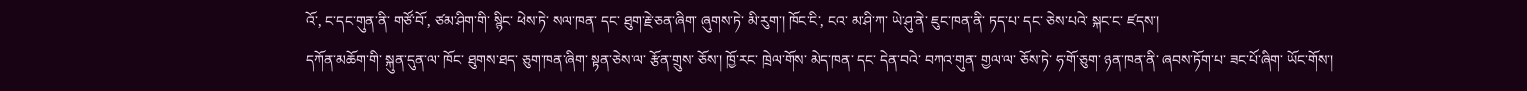འོ་, ང་དང་གུན་ནི་ གཙོ་བོ་, ཙམ་ཤིག་གི་ སྙིང་ ཕེས་ཏེ་ སལ་ཁན་ དང་ ཐུག་རྗེ་ཅན་ཞིག་ ཞུགས་ཏེ་ མི་རུག་། ཁོང་ངི་, ངའ་ མ་ཤི་ཀ་ ཡེ་ཤུ་ནེ་ ཇུང་ཁན་ནི་ ཏད་པ་ དང་ ཅེས་པའེ་ སྐང་ང་ ཛདས་།
དཀོན་མཆོག་གི་ སྐུན་དུན་ལ་ ཁོང་ ཐུགས་ཐད་ ཅུག་ཁན་ཞིག་ སྟན་ཅེས་ལ་ རྩོན་གྲུས་ ཅོས་། ཁྱོ་རང་ ཁྲེལ་གོས་ མེད་ཁན་ དང་ དེན་བའེ་ བཀའ་གུན་ གྱལ་ལ་ ཅོས་ཏེ་ ཧ་གོ་ཅུག་ ཉན་ཁན་ནི་ ཞབས་ཏོག་པ་ ཟང་པོ་ཞིག་ ཡོང་གོས་།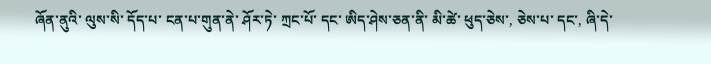ཞོན་ནུའི་ ལུས་སི་ དོད་པ་ ངན་པ་གུན་ནེ་ ཤོར་ཏེ་ ཀྲང་པོ་ དང་ ཨིད་ཤེས་ཅན་ནི་ མི་ཚེ་ ཕུད་ཅེས་, ཅེས་པ་ དང་, ཞི་དེ་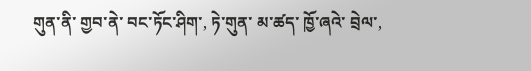གུན་ནི་ གྱབ་ནེ་ བང་ཏོང་ཤིག་, ཏེ་གུན་ མ་ཚད་ ཁྱོ་ཞའེ་ བྲེལ་,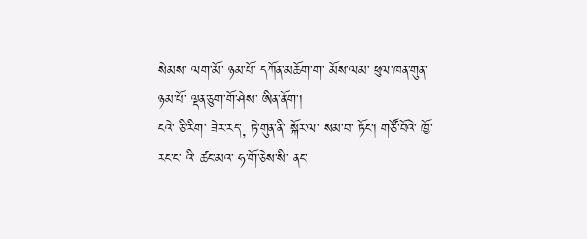སེམས་ ལག་མོ་ ཉམ་པོ་ དཀོན་མཆོག་ག་ མོས་ལམ་ ཕུལ་ཁན་གུན་ ཉམ་པོ་ ལྡན་ཅུག་གོ་ཤེས་ ཨིན་ནོག་།
ངའེ་ ཅི་རིག་ ཟེར་རད་, ཏེ་གུན་ནི་ སྐོར་ལ་ སམ་བ་ ཏོང་། གཙོ་བོའེ་ ཁྱོ་རང་ང་ འི་ ཚང་མའ་ ཧ་གོ་ཅེས་སི་ ནང་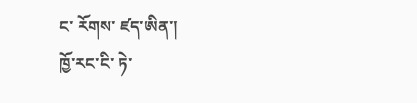ང་ རོགས་ ཛད་ཨིན་།
ཁྱོ་རང་ངི་ ཏེ་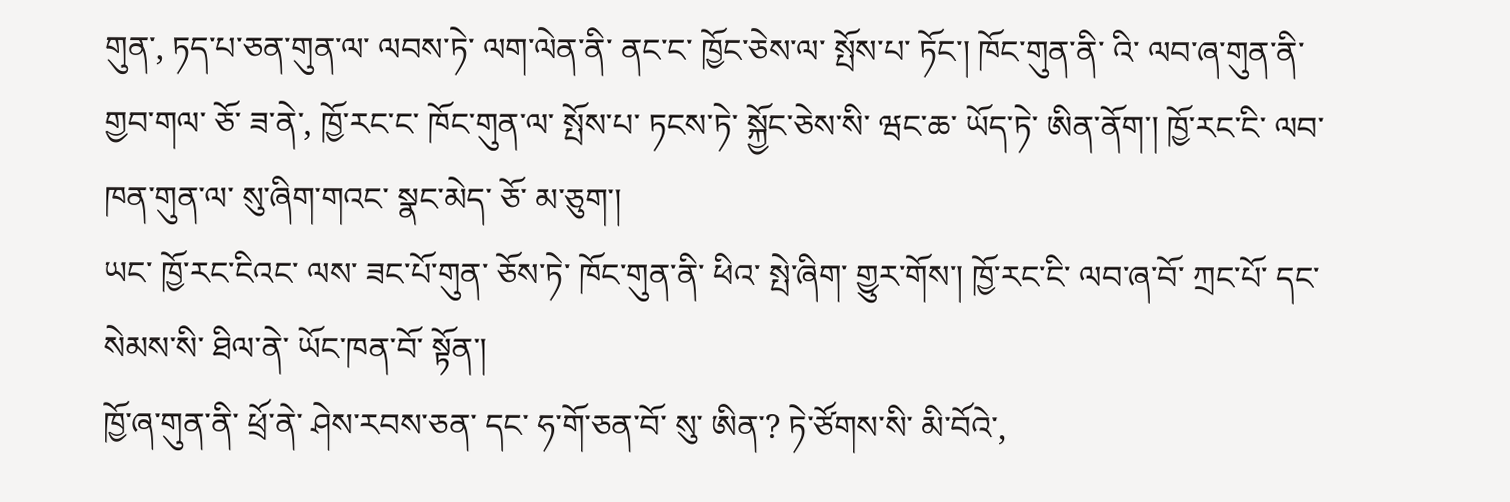གུན་, ཏད་པ་ཅན་གུན་ལ་ ལབས་ཏེ་ ལག་ལེན་ནི་ ནང་ང་ ཁྱོང་ཅེས་ལ་ སྤོས་པ་ ཏོང་། ཁོང་གུན་ནི་ འི་ ལབ་ཞ་གུན་ནི་ གྱབ་གལ་ ཅོ་ ཟ་ནེ་, ཁྱོ་རང་ང་ ཁོང་གུན་ལ་ སྤོས་པ་ ཏངས་ཏེ་ སྐྱོང་ཅེས་སི་ ཝང་ཆ་ ཡོད་ཏེ་ ཨིན་ནོག་། ཁྱོ་རང་ངི་ ལབ་ཁན་གུན་ལ་ སུ་ཞིག་གའང་ སྣང་མེད་ ཅོ་ མ་ཅུག་།
ཡང་ ཁྱོ་རང་ངིའང་ ལས་ ཟང་པོ་གུན་ ཅོས་ཏེ་ ཁོང་གུན་ནི་ ཕིའ་ སྤེ་ཞིག་ གྱུར་གོས་། ཁྱོ་རང་ངི་ ལབ་ཞ་བོ་ ཀྲང་པོ་ དང་ སེམས་སི་ ཐིལ་ནེ་ ཡོང་ཁན་བོ་ སྟོན་།
ཁྱོ་ཞ་གུན་ནི་ ཕྲོ་ནེ་ ཤེས་རབས་ཅན་ དང་ ཧ་གོ་ཅན་བོ་ སུ་ ཨིན་? ཏེ་ཙོགས་སི་ མི་བོའེ་,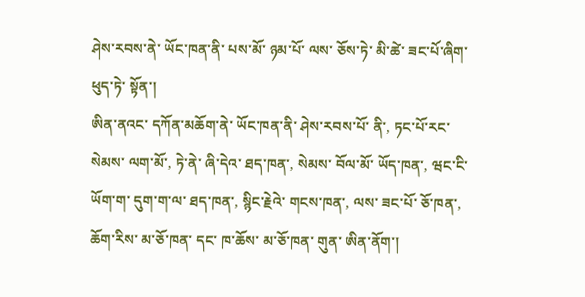ཤེས་རབས་ནེ་ ཡོང་ཁན་ནི་ པས་མོ་ ཉམ་པོ་ ལས་ ཅོས་ཏེ་ མི་ཚེ་ ཟང་པོ་ཞིག་ ཕུད་ཏེ་ སྟོན་།
ཨིན་ནའང་ དཀོན་མཆོག་ནེ་ ཡོང་ཁན་ནི་ ཤེས་རབས་པོ་ ནི་, ཏང་པོ་རང་ སེམས་ ལག་མོ་, ཏེ་ནེ་ ཞི་དེའ་ ཐད་ཁན་, སེམས་ བོལ་མོ་ ཡོད་ཁན་, ཝང་ངི་ ཡོག་ག་ དུག་ག་ལ་ ཐད་ཁན་, སྙིང་རྗེའེ་ གངས་ཁན་, ལས་ ཟང་པོ་ ཅོ་ཁན་, ཆོག་རིས་ མ་ཅོ་ཁན་ དང་ ཁ་ཆོས་ མ་ཅོ་ཁན་ གུན་ ཨིན་ནོག་།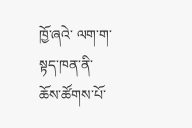ཁྱོ་ཞའེ་ ལག་ག་ སྟད་ཁན་ནི་ ཆོས་ཚོགས་པོ་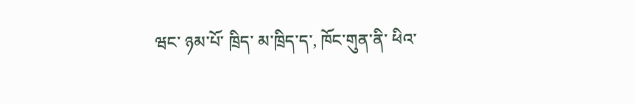ཝང་ ཉམ་པོ་ ཁྲིད་ མ་ཁྲིད་ད་, ཁོང་གུན་ནི་ ཕིའ་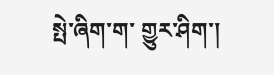སྤེ་ཞིག་ག་ གྱུར་ཤིག་།